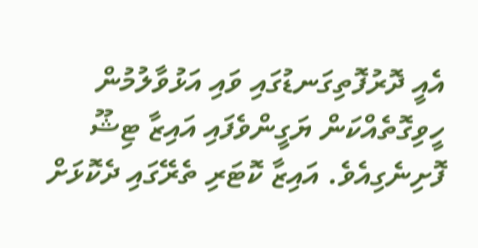އެއީ ދޮރުފޮތިގަނޑުގައި ވައި އަޅުވާލުމުން ހީވިގޮތެއްކަން ޔަގީންވެފައި އައިޒާ ޓިޝޫ ފޮށިނެގިއެވެ. އައިޒާ ކޮޓަރި ތެރޭގައި ދެކޮޅަށް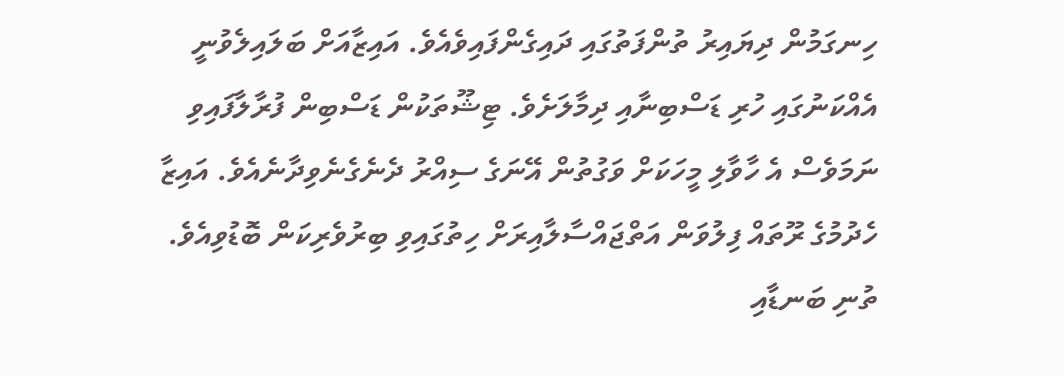ހިނގަމުން ދިޔައިރު ތުންފަތުގައި ދައިގެންފައިވެއެވެ. އައިޒާއަށް ބަލައިލެވުނީ އެއްކަނުގައި ހުރި ޑަސްބިނާއި ދިމާލަށެވެ. ޓިޝޫތަކުން ޑަސްބިން ފުރާލާފައިވި ނަމަވެސް އެ ހާވާލި މީހަކަށް ވަގުތުން އޭނަގެ ސިއްރު ދެނެގެނެވިދާނެއެވެ. އައިޒާ ހެދުމުގެ ރޫތައް ފިލުވަން އަތްޖައްސާލާއިރަށް ހިތުގައިވި ބިރުވެރިކަން ބޮޑުވިއެވެ. ތުނި ބަނޑާއި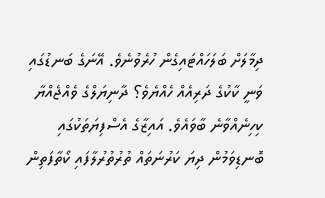ދިމާލަށް ބަލަހައްޓައިގެން ހުރެވުނެވެ. އޭނަގެ ބަނޑުގައި ވަނީ ކާކުގެ ދަރިއެއް ހެއްޔެވެ؟ ދާނިޔަލްގެ ވެއްޖެއްޔާ ކިހިނެއްވާނެ ބާވައެވެ. އައިޒާގެ އެސްފިޔަތަކުގައި ބޮނޑިވަމުން ދިޔަ ކަރުނަތައް ތުރުތުރުލާފައި ކޯތާފަތިން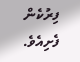ފިރުކެން ފެށިއެވެ.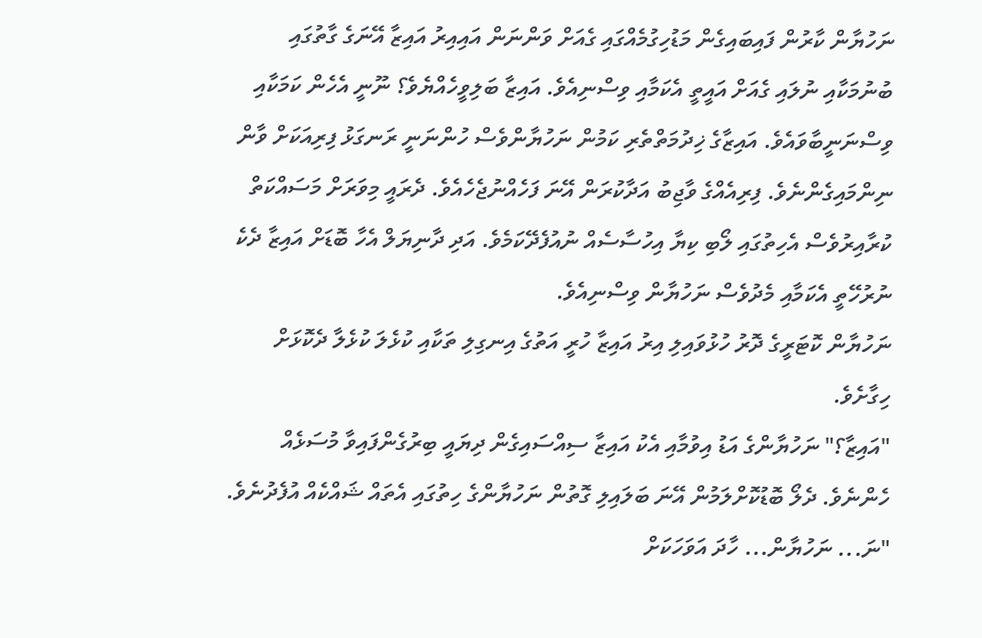ނަހުޔާން ކާރުން ފައިބައިގެން މަޑުހިގުމެއްގައި ގެއަށް ވަންނަން އައިއިރު އައިޒާ އޭނަގެ ގާތުގައި ބުނުމަކާއި ނުލައި ގެއަށް އައީތީ އެކަމާއި ވިސްނިއެވެ. އައިޒާ ބަލިވީހެއްޔެވެ؟ ނޫނީ އެހެން ކަމަކާއި ވިސްނަނީބާވައެވެ. އައިޒާގެ ޚިދުމަތްތެރި ކަމުން ނަހުޔާންވެސް ހުންނަނީ ރަނގަޅު ފިރިއަކަށް ވާން ނިންމައިގެންނެވެ. ފިރިއެއްގެ ވާޖިބު އަދާކުރަން އޭނަ ފަހެއްނުޖެހެއެވެ. ދެރައީ މިވަރަށް މަސައްކަތް ކުރާއިރުވެސް އެހިތުގައި ލޯބި ކިޔާ އިހުސާސެއް ނުއުފެދޭކަމެވެ. އަދި ދާނިޔަލް އެހާ ބޮޑަށް އައިޒާ ދެކެ ނުރުހޭތީ އެކަމާއި މެދުވެސް ނަހުޔާން ވިސްނިއެވެ.
ނަހުޔާން ކޮޓަރީގެ ދޮރު ހުޅުވައިލި އިރު އައިޒާ ހުރީ އަތުގެ އިނގިލި ތަކާއި ކުޅެލަ ކުޅެލާ ދެކޮޅަށް ހިގާށެވެ.
"އައިޒާ؟" ނަހުޔާންގެ އަޑު އިވުމާއި އެކު އައިޒާ ސިއްސައިގެން ދިޔައީ ބިރުގެންފައިވާ މުސަޅެއް ހެންނެވެ. ދެލޯ ބޮޑުކޮށްލަމުން އޭނަ ބަލައިލި ގޮތުން ނަހުޔާންގެ ހިތުގައި އެތައް ޝައްކެއް އުފެދުނެވެ.
"ނަ... ނަހުޔާން... ހާދަ އަވަހަކަށް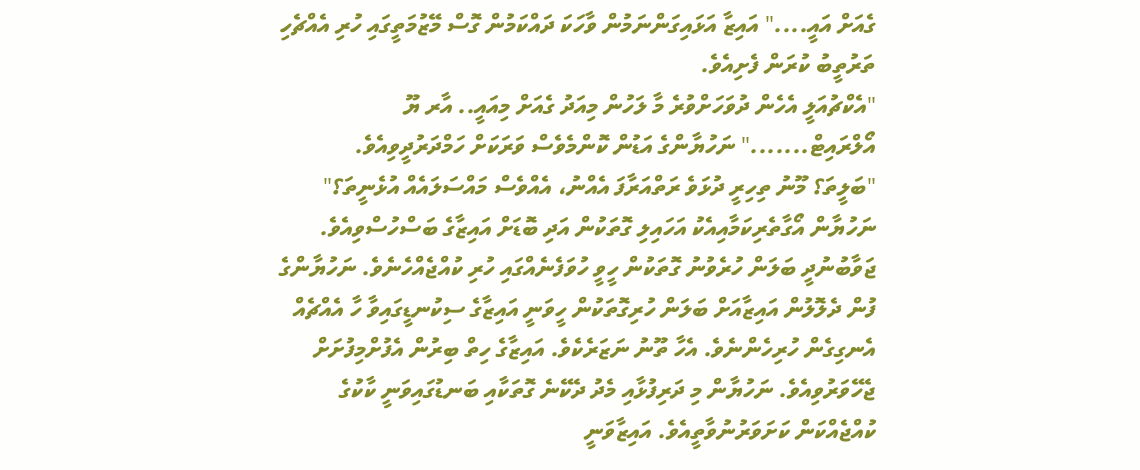ގެއަށް އައީ...." އައިޒާ އަޅައިގަންނަމުން ވާހަކަ ދައްކަމުން ގޮސް މޭޒުމަތީގައި ހުރި އެއްޗެހި ތަރުތީބު ކުރަން ފެށިއެވެ.
"އެކްޗުއަލީ އެހެން ދުވަހަށްވުރެ މާ ލަހުން މިއަދު ގެއަށް މިއައީ.. އާރ ޔޫ އޯލްރައިޓް......." ނަހުޔާންގެ އަޑުން ކޮންމެވެސް ވަރަކަށް ހަމްދަރުދީވިއެވެ.
"ބަލީތަ؟ މޫނު ތިހިރީ ދުޅަވެ ރަތްއަރާފަ އެއްނު، އެއްވެސް މައްސަލައެއް އުޅެނީތަ؟" ނަހުޔާން އޯގާތެރިކަމާއިއެކު އަހައިލި ގޮތަކުން އަދި ބޮޑަށް އައިޒާގެ ބަސްހުސްވިއެވެ. ޖަވާބުނުދީ ބަލަން ހުރެވުނު ގޮތަކުން ހީވީ ހުވަފެނެއްގައި ހުރި ކުއްޖެއްހެނެވެ. ނަހުޔާންގެ ފުން ދެލޮލުން އައިޒާއަށް ބަލަން ހުރިގޮތަކުން ހީވަނީ އައިޒާގެ ސިކުނޑީގައިވާ ހާ އެއްޗެއް އެނގިގެން ހުރިހެންނެވެ. އެހާ ތޫނު ނަޒަރެކެވެ. އައިޒާގެ ހިތް ބިރުން އެފުށްމިފުށަށް ޖެހޭވަރުވިއެވެ. ނަހުޔާން މި ދަރިފުޅާއި މެދު ދެކޭނެ ގޮތަކާއި ބަނޑުގައިވަނީ ކާކުގެ ކުއްޖެއްކަން ކަށަވަރުނުވާތީއެވެ. އައިޒާވަނީ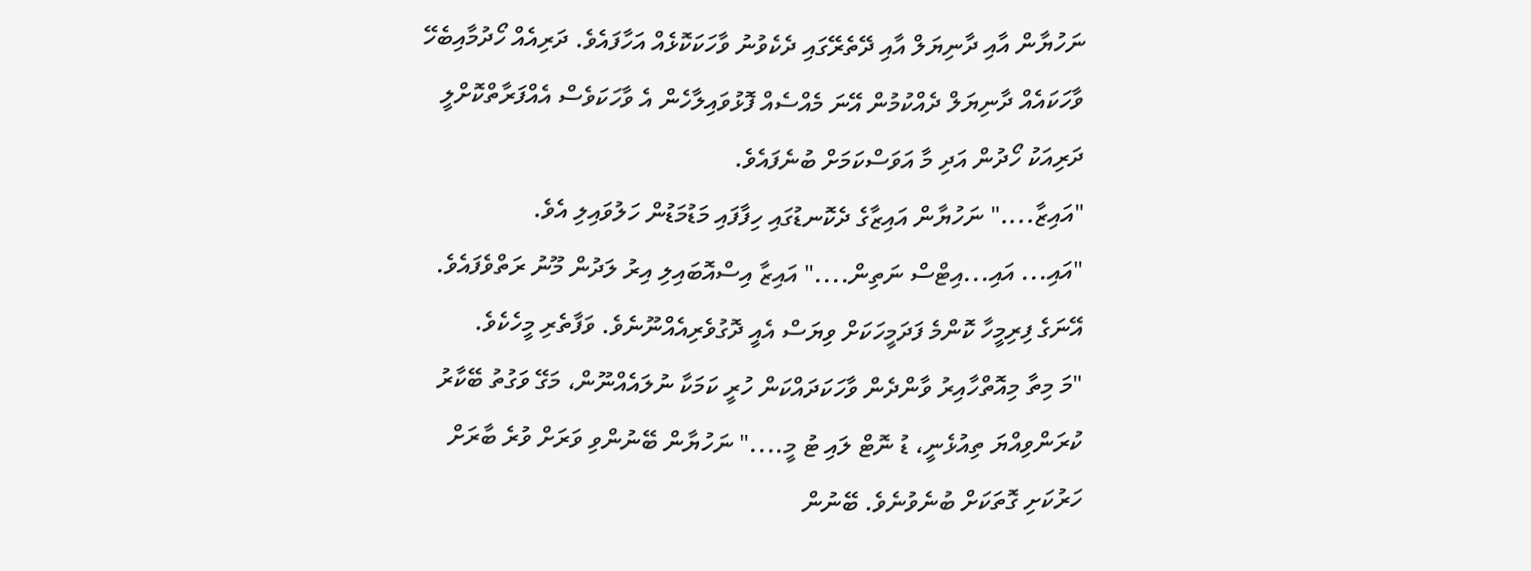ނަހުޔާން އާއި ދާނިޔަލް އާއި ދޭތެރޭގައި ދެކެވުނު ވާހަކަކޮޅެއް އަހާފައެވެ. ދަރިއެއް ހޯދުމާއިބެހޭ ވާހަކައެއް ދާނިޔަލް ދެއްކުމުން އޭނަ މެއްސެއް ފޮޅުވައިލާހެން އެ ވާހަކަވެސް އެއްފަރާތްކޮށްލީ ދަރިއަކު ހޯދުން އަދި މާ އަވަސްކަމަށް ބުނެފައެވެ.
"އައިޒާ...." ނަހުޔާން އައިޒާގެ ދެކޮނޑުގައި ހިފާފައި މަޑުމަޑުން ހަލުވައިލި އެވެ.
"އައި... އައި...އިޓްސް ނަތިން...." އައިޒާ އިސްއޮބައިލި އިރު ލަދުން މޫނު ރަތްވެފައެވެ. އޭނަގެ ފިރިމީހާ ކޮންމެ ފަދަމީހަކަށް ވިޔަސް އެއީ ދޮގުވެރިއެއްނޫނެވެ. ވަފާތެރި މީހެކެވެ.
"މަ މިތާ މިއޮތްހާއިރު ވާންދެން ވާހަކަދައްކަން ހުރީ ކަމަކާ ނުލައެއްނޫން، މަގޭ ވަގުތު ބޭކާރު ކުރަންވިއްޔަ ތިއުޅެނީ، ޑު ނޮޓް ލައި ޓު މީ...." ނަހުޔާން ބޭނުންވި ވަރަށް ވުރެ ބާރަށް ހަރުކަށި ގޮތަކަށް ބުނެވުނެވެ. ބޭނުން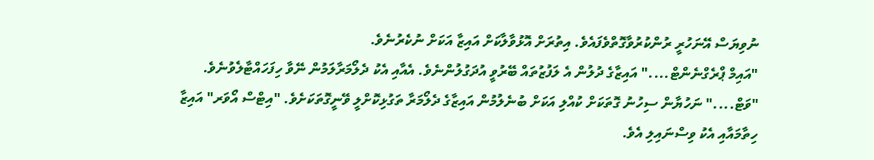ނުވިޔަސް އޭނަހުރީ ރުންކުރުވާގޮތްވެފައެވެ. އިތުރަށް އޮޅުވާލާކަށް އައިޒާ އަކަށް ނުކެރުނެވެ.
"އައިމް ޕްރެގްނެންޓް...." އައިޒާގެ ދުލުން އެ ލަފުޒުތައް ބޭރުވީ އުދަގުލުންނެވެ. އެއާއި އެކު ދެލޯމަރާލަމުން ނޭވާ ހިފަހައްޓާލެވުނެވެ.
"ވަޓް...." ނަހުޔާން ސިހުނު ގޮތަކަށް ކުއްލި އަކަށް ބުނެލުމުން އައިޒާގެ ދެލޯމަރާ ތަގުޅިކޮށްލީ ވޭނީގޮތަކަށެވެ. "އިޓްސް އޯވަރ" އައިޒާ ހިތާމައާއި އެކު ވިސްނައިލި އެވެ.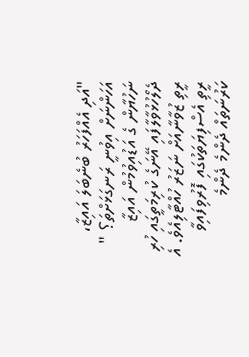"އަދި އެއްފަހަރު ބުނެބަލަ އައިޒާ، އަހަންނަށް އިވުނީ ރަނގަޅަށްތަ؟ " ނަހުޔާން ގެ އަޑުއިވުމުން އައިޒާ ދެލޯހުޅުވާލާފައި އޭނަގެ ކުރިމަތީގައި ހުރި ރީތި ޒުވާނާއަށް ނަޒަރު ހުއްޓާލިއެވެ. އެ ރީތި އެސްފިޔަތަކުގައި ފޮރުވިފައިވާ ކަރުނަތައް ދެންމެ ދެންމެ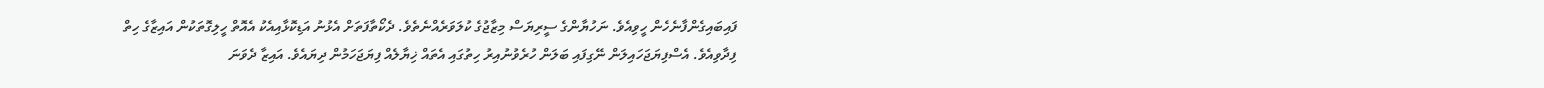ފައިބައިގެންފާނެހެން ހީވިއެވެ. ނަހުޔާންގެ ސީރިޔަސް މިޒާޖުގެ ކުލަވަރެއްނެތެވެ. ދެކޯތާފަތަށް އެޅުނު އަޑިކޮޅާއިއެކު އެއޮތް ހީލިގޮތަކުން އައިޒާގެ ހިތް ފިދާވިއެވެ. އެސްފިޔަޖަހައިލަން ނޭގިފައި ބަލަން ހުރެވުނުއިރު ހިތުގައި އެތައް ޚިޔާލެއް ފިޔަޖަހަމުން ދިޔައެވެ. އައިޒާ ދެވަނަ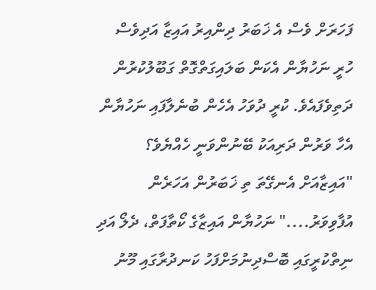ފަހަރަށް ވެސް އެ ޚަބަރު ދިންއިރު އައިޒާ އަދިވެސް ހުރީ ނަހުޔާން އެކަން ބަލައިގަތްގޮތް ގަބޫލުކުރުން ދަތިވެފައެވެ. ކުރީ ދުވަހު އެހެން ބުނެލާފައި ނަހުޔާން އެހާ ވަރުން ދަރިއަކު ބޭނުންވަނީ ހެއްޔެވެ؟
"އައިޒާއަށް އެނގޭތަ ތި ޚަބަރުން އަހަރެން އުފާވިވަރު...." ނަހުޔާން އައިޒާގެ ކޯތާފަތް، ދެލޯ އަދި ނިތްކުރީގައި ބޮސްދިނުމަށްފަހު ކަނދުރާގައި މޫނު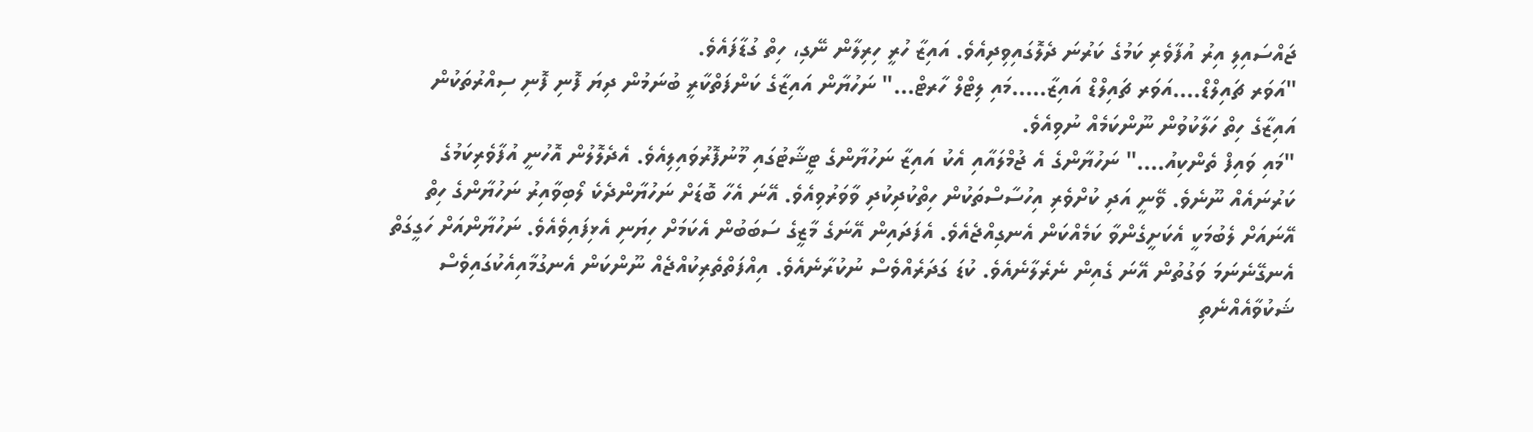ޖައްސައިލި އިރު އުފާވެރި ކަމުގެ ކަރުނަ ދެލޮގައިވިދިއެވެ. އައިޒާ ހުރީ ހިރިލާން ނޭގި، ހިތް ގުޑާފައެވެ.
"އަވަރ ޗައިލްޑް....އަވަރ ޗައިލްޑް އައިޒާ.....މައި ލިޓްލް ހާރޓް..." ނަހުޔާން އައިޒާގެ ކަންފަތްކާރީ ބުނަމުން ދިޔަ ފޮނި ފޮނި ސިއްރުތަކުން އައިޒާގެ ހިތް ހަލާކުވުން ނޫންކަމެއް ނުވިއެވެ.
"މައި ވައިފް ތެންކިއު...." ނަހުޔާންގެ އެ ޖުމްލައާއި އެކު އައިޒާ ނަހުޔާންގެ ޓީޝާޓުގައި މޫނުފޮރުވައިލިއެވެ. އެދެލޮލުން އޮހުނީ އުފާވެރިކަމުގެ ކަރުނައެއް ނޫނެވެ. ވޭނީ އަދި ކުށްވެރި އިހުސާސްތަކުން ހިތްކުދިކުދި ވާވަރުވިއެވެ. އޭނަ އެހާ ބޮޑަށް ނަހުޔާންދެކެ ލޯބިވާއިރު ނަހުޔާންގެ ހިތް އޭނައަށް ލެބުމަކީ އެކަށީގެންވާ ކަމެއްކަން އެނގިއްޖެއެވެ. އެފަދައިން އޭނަގެ މާޒީގެ ސަބަބުން އެކަމަށް ހިޔަނި އެޅިފައިވެއެވެ. ނަހުޔާންއަށް ހަގީގަތް އެނގޭނެނަމަ ވަގުތުން އޭނަ ގެއިން ނެރެލާނެއެވެ. ކުޑަ ގަދަރެއްވެސް ނުކުރާނެއެވެ. އިއްފަތްތެރިކުއްޖެއް ނޫންކަން އެނގުމާއިއެކުގައިވެސް ޝަކުވާއެއްނެތި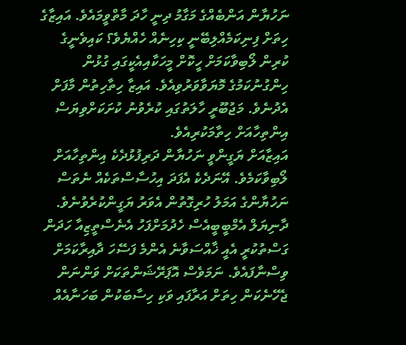ނަހުޔާން އަންބެއްގެ މަގާމު ދިނީ ހާދަ މާތްވީމައެވެ. އައިޒާގެ ހިތަށް ފިނިކަމެއްލިބޭނީ ކިހިނެއް ހެއްޔެވެ؟ ކައިވެނީގެ ކުރިން ލޯބިވާކަމަށް ހީކޮށް މީހަކާއިއެކީގައި ގުޅުން ހިންގުނުކަމުގެ މޮޔަވާވަރުވިއެވެ. އައިޒާ ހިތާހިތުން މާފަށް އެދުނެވެ. މަޖުބޫރީ ހާލަތުގައި ކުރެވުނު ކުށަކަށްވިޔަސް އިންތިހާއަށް ހިތާމަކުރިއެވެ.
އައިޒާއަށް ޔަގީންވީ ނަހުޔާން ދަރިފުޅުދެކެ އިންތިހާއަށް ލޯބިވާކަމެވެ. އޭނަދެކެ އެފަދަ އިހުސާސްތަކެއް ނެތަސް ނަހުޔާންގެ އަމަލު ހުރިގޮތުން އެވަރު ޔަގީންކުރެވުނެވެ.
ދާނިޔަލް އެމްބީބީއެސް ހެދުމަށްފަހު އެނެސްތީޒިއާ ހަދަން ގަސްތުކުރީ އެއީ ޚާއްސަވާނެ އެންމެ ފަސޭހަ ދާއިރާކަމަށް ވިސްނާފައެވެ. ނަމަވެސް އޮޕަރޭޝަންތަކަށް ވަންނަން ޖެހޭނެކަން ހިތަށް އަރާފައި ވަކި ހިސާބަކުން ބަހަނާއެއް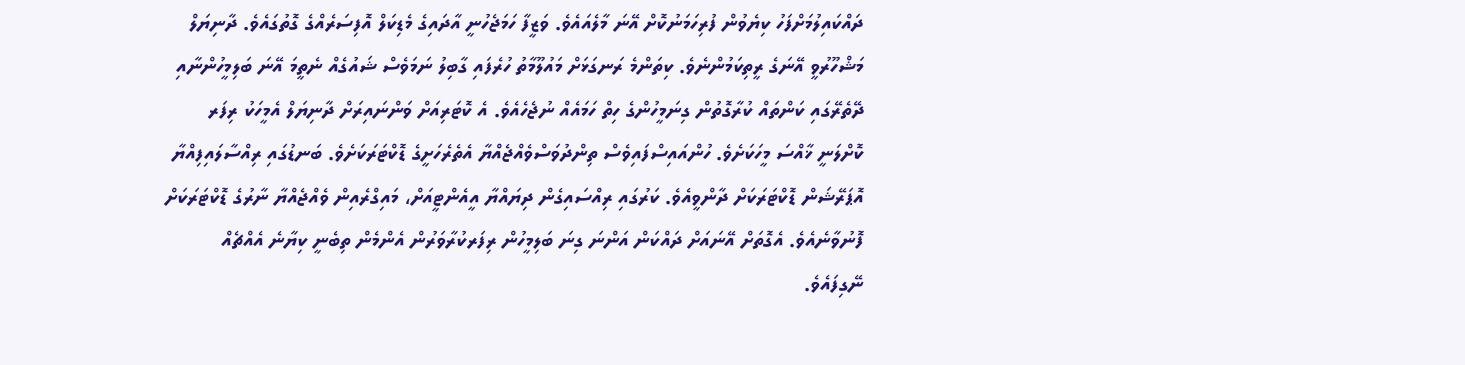ދައްކައިލުމަށްފަހު ކިޔެވުން ފުރިހަމަނުކޮށް އޭނަ މާލެއައެވެ. ވަޒީފާ ހަމަޖެހުނީ އާދައިގެ މެޑިކަލް އޮފިސަރެއްގެ ގޮތުގައެވެ. ދާނިޔަލް މަޝްހޫރުވީ އޭނަގެ ރީތިކަމުންނެވެ. ކިތަންމެ ރަނގަޅަށް މައުލޫމާތު ހުރެފައި ގާބިލު ނަމަވެސް ޝައުގެއް ނެތީމަ އޭނަ ބަލިމީހުންނާއި ދޭތެރޭގައި ކަންތައް ކުރާގޮތުން ގިނަމީހުންގެ ހިތް ހަމައެއް ނުޖެހެއެވެ. އެ ކޮޓަރިއަށް ވަންނައިރަށް ދާނިޔަލް އެމީހަކު ރިފަރ ކޮށްލަނީ ޚާއްސަ މީހަކަށެވެ. ހުންއައިސްފައިވެސް ތިންދުވަސްވެއްޖެއްޔާ އެތެރެހަށީގެ ޑޮކްޓަރަކަށެވެ. ބަނޑުގައި ރިއްސާލައިފިއްޔާ އޮޕަރޭޝަން ޑޮކްޓަރަކަށް ދާންވީއެވެ. ކަރުގައި ރިއްސައިގެން ދިޔައްޔާ އީއެންޓީއަށް، މައިގްރެއިން ވެއްޖެއްޔާ ނާރުގެ ޑޮކްޓަރަކަށް ފޮނުވާނެއެވެ. އެގޮތަށް އޭނައަށް ދައްކަން އަންނަ ގިނަ ބަލިމީހުން ރިފަރކުރާވަރުން އެންމެން ތިބެނީ ކިޔާނެ އެއްޗެއް ނޭގިފައެވެ.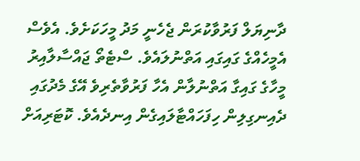ދާނިޔަލް ފަރުވާކުރަން ޖެހެނީ މަދު މީހަކަށެވެ. އެވެސް އެމީހެއްގެ ގައިގައި އަތްނުލައެވެ. ސްޓެތޯ ޖައްސާލާއިރު މީހާގެ ގައިގާ އަތްނުލާން އެހާ ފަރުވާތެރިވެ އޭގެ މެދުގައި ދެއިނގިލިން ހިފަހައްޓާލައިގެން އިނދެއެވެ. ކޮޓަރިއަށް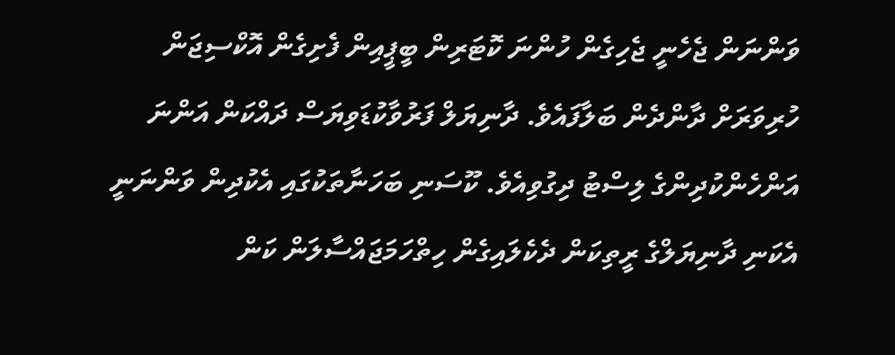ވަންނަން ޖެހެނީ ޖެހިގެން ހުންނަ ކޮޓަރިން ބީޕީއިން ފެށިގެން އޮކްސިޖަން ހުރިވަރަށް ދާންދެން ބަލާފައެވެ. ދާނިޔަލް ފަރުވާކުޑަވިޔަސް ދައްކަން އަންނަ އަންހެންކުދިންގެ ލިސްޓު ދިގުވިއެވެ. ކޫސަނި ބަހަނާތަކުގައި އެކުދިން ވަންނަނީ އެކަނި ދާނިޔަލްގެ ރީތިކަން ދެކެލައިގެން ހިތްހަމަޖައްސާލަން ކަން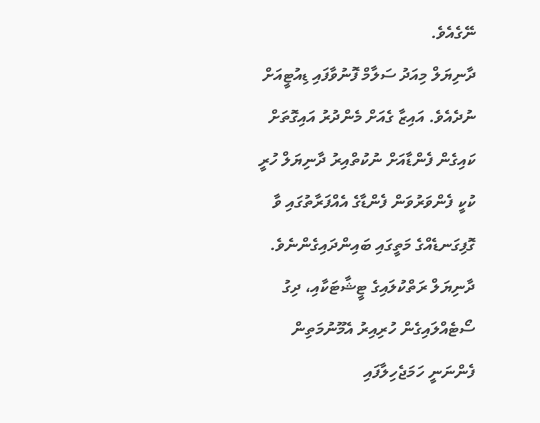ނޭގެއެވެ.
ދާނިޔަލް މިއަދު ސަލާމް ފޮނުވާފައި ޑިއުޓީއަށް ނުދެއެވެ. އައިޒާ ގެއަށް މެންދުރު އައިގޮތަށް ކައިގެން ފެންޑާއަށް ނުކުތްއިރު ދާނިޔަލް ހުރީ ކުކީ ފެންވަރުވަން ފެންޑާގެ އެއްފަރާތުގައި ވާ ގޮފިގަނޑެއްގެ މަތީގައި ބައިންދައިގެންނެވެ. ދާނިޔަލް ރަތްކުލައިގެ ޓީޝާޓަކާއި، ދިގު ސޯޓެއްލައިގެން ހުރިއިރު އެމޫނުމަތިން ފެންނަނީ ހަމަޖެހިލާފައި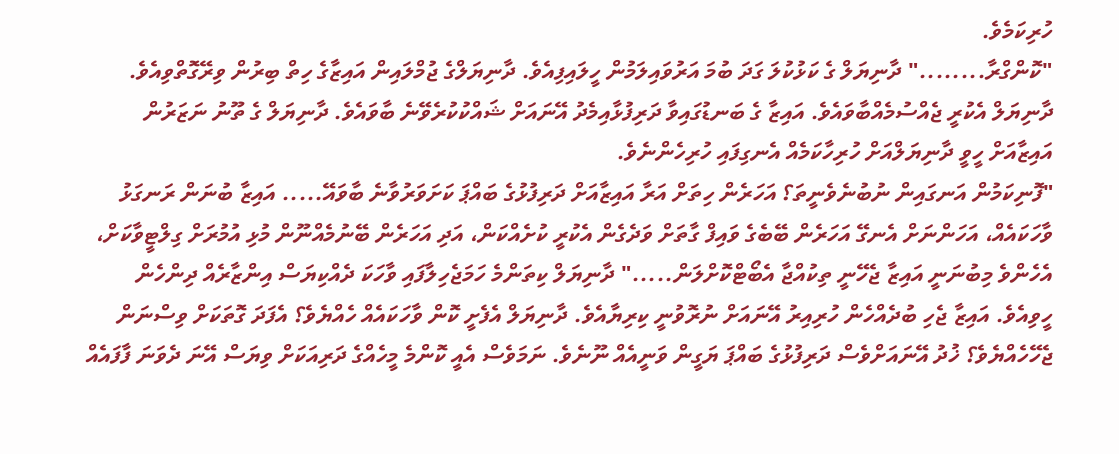ހުރިކަމެވެ.
"ކޮންގްރާ........" ދާނިޔަލް ގެ ކަޅުކުލަ ގަދަ ބުމަ އަރުވައިލަމުން ހީލައިފިއެވެ. ދާނިޔަލްގެ ޖުމްލައިން އައިޒާގެ ހިތް ބިރުން ވިރޭގޮތްވިއެވެ. ދާނިޔަލް އެކުރީ ޖެއްސުމެއްބާވައެވެ. އައިޒާ ގެ ބަނޑުގައިވާ ދަރިފުޅާއިމެދު އޭނައަށް ޝައްކުކުރެވޭނެ ބާވައެވެ. ދާނިޔަލް ގެ ތޫނު ނަޒަރުން އައިޒާއަށް ހީވީ ދާނިޔަލްއަށް ހުރިހާކަމެއް އެނގިފައި ހުރިހެންނެވެ.
"ފޮނިކަމުން އަނގައިން ނުބުނެވެނީތަ؟ އަހަރެން ހިތަށް އަރާ އައިޒާއަށް ދަރިފުޅުގެ ބައްޕަ ކަށަވަރުވާނެ ބާވައޭ..... އައިޒާ ބުނަން ރަނގަޅު ވާހަކައެއް، އަހަންނަށް އެނގޭ އަހަރެން ބޭބެގެ ވައިފް ގާތަށް ވަދެގެން އެކުރީ ކުށެއްކަން، އަދި އަހަރެން ބޭނުމެއްނޫން މުޅި އުމުރަށް ގިލްޓީވާކަށް، އެހެންވެ މިބުނަނީ އައިޒާ ޖެހޭނީ ތިކުއްޖާ އެބޯޓްކޮށްލަން....." ދާނިޔަލް ކިތަންމެ ހަމަޖެހިލާފައި ވާހަކަ ދެއްކިޔަސް އިންޒާރެއް ދިންހެން ހީވިއެވެ. އައިޒާ ޖެހި ބުދެއްހެން ހުރިއިރު އޭނައަށް ނުރޮވުނީ ކިރިޔާއެވެ. ދާނިޔަލް އެފެށީ ކޮން ވާހަކައެއް ހެއްޔެވެ؟ އެފަދަ ގޮތަކަށް ވިސްނަން ޖެހޭހެއްޔެވެ؟ ޚުދު އޭނައަށްވެސް ދަރިފުޅުގެ ބައްޕަ ޔަގީން ވަނީއެއް ނޫނެވެ. ނަމަވެސް އެއީ ކޮންމެ މީހެއްގެ ދަރިއަކަށް ވިޔަސް އޭނަ ދެވަނަ ފާފައެއް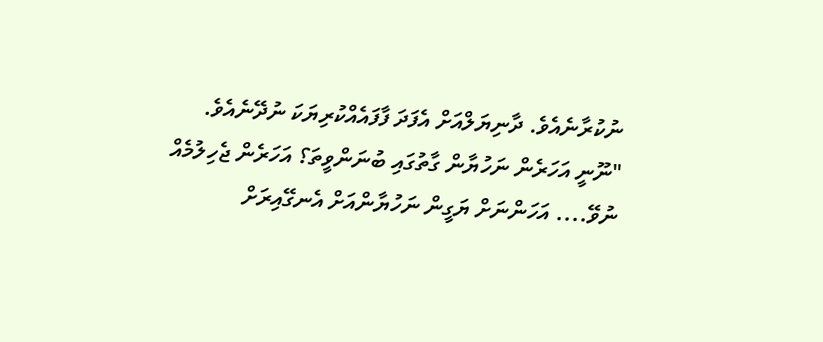ނުކުރާނެއެވެ. ދާނިޔަލްއަށް އެފަދަ ފާފައެއްކުރިޔަކަ ނުދޭނެއެވެ.
"ނޫނީ އަހަރެން ނަހުޔާން ގާތުގައި ބުނަންވީތަ؟ އަހަރެން ޖެހިލުމެއް ނުވޭ.... އަހަންނަށް ޔަގީން ނަހުޔާންއަށް އެނގޭއިރަށް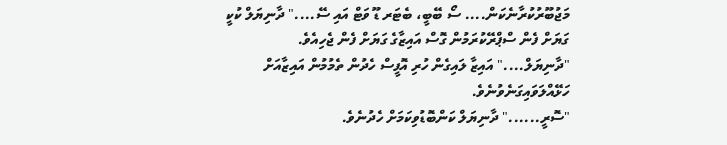މަޖުބޫރުކުރާނެކަން.... ސޯ ބޭބީ، ބެޓަރ ޑޫ ވަޓް އައި ސޭ...." ދާނިޔަލް ކުކީ ގަޔަށް ފެން ސްޕްރޭކުރަމުން ގޮސް އައިޒާގެ ގަޔަށް ފެން ޖެހިއެވެ.
"ދާނިޔަލް...." އައިޒާ ލައިގެން ހުރި އޮފީސް ހެދުން ތެމުމުން އައިޒާއަށް ހަޅޭއްލަވައިގަނެވުނެވެ.
"ސޮރީ......" ދާނިޔަލް ކަންބޮޑުވިކަމަށް ހެދުނެވެ.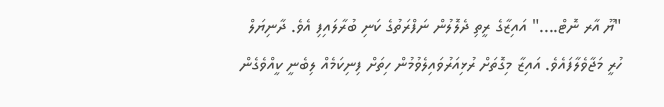"ޔޫ އާރ ނޮޓް...." އައިޒާގެ ރީތި ދެލޮލުން ނަފްރަތުގެ ކަނި ބުރާލައިފި އެވެ. ދާނިޔަލް ހުރީ މަޖާވެލާފައެވެ. އައިޒާ މިގޮތަށް ރުޅިއަރުވައިލެވުމުން ހިތަށް ފިނިކަމެއް ލިބެނީ ކީއްވެގެން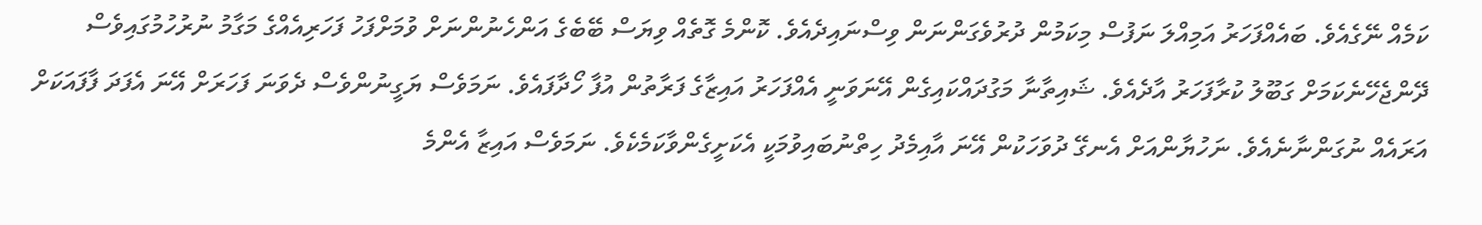ކަމެއް ނޭގެއެވެ. ބައެއްފަހަރު އަމިއްލަ ނަފުސް މިކަމުން ދުރުވެގަންނަން ވިސްނައިދެއެވެ. ކޮންމެ ގޮތެއް ވިޔަސް ބޭބެގެ އަންހެނުންނަށް ވުމަށްފަހު ފަހަރިއެއްގެ މަގާމު ނުރުހުމުގައިވެސް ދޭންޖެހޭނެކަމަށް ގަބޫލު ކުރާފަހަރު އާދެއެވެ. ޝައިތާނާ މަގުދައްކައިގެން އޭނަވަނީ އެއްފަހަރު އައިޒާގެ ފަރާތުން އުފާ ހޯދާފައެވެ. ނަމަވެސް ޔަގީނުންވެސް ދެވަނަ ފަހަރަށް އޭނަ އެފަދަ ފާފައަކަށް އަރައެއް ނުގަންނާނެއެވެ. ނަހުޔާންއަށް އެނގޭ ދުވަހަކުން އޭނަ އާއިމެދު ހިތްނުބައިވުމަކީ އެކަށީގެންވާކަމެކެވެ. ނަމަވެސް އައިޒާ އެންމެ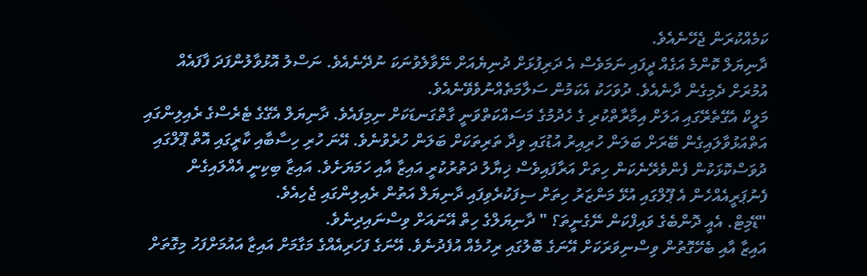ކަމެއްކުރަން ޖެހޭނެއެވެ.
ދާނިޔަލް ކޮންމެ އަގެއް ދީފައި ނަމަވެސް އެ ދަރިފުޅަށް ދުނިޔެއަށް ނޭވާލެވުނަކަ ނުދޭނެއެވެ. ނަސްލު އޮޅުވާލުންފަދަ ފާފައެއް އުމުރަށް ދެމިގެން ދާނެއެވެ. ދުވަހަކު އެކަމުން ސަލާމަތެއްނުވެވޭނެއެވެ.
މަލީކް އެގޭތެރޭގައި އަލަށް އިމާރާތްކުރި ގެ ހެދުމުގެ މަސައްކަތްވަނީ ގާތްގަނޑަކަށް ނިމިފައެވެ. ދާނިޔަލް އެގޭގެ ޓެރެސްގެ ރެއިލިންގައި އަތްއަޅުވާލައިގެން ބޭރަށް ބަލަން ހުރިއިރު އުޑުގައި ވިދާ ތަރިތަކަށް ބަލަން ހުރެވުނެވެ. އޭނަ ހުރި ހިސާބާއި ކާރީގައި އޮތް ޕޫލްގައި ދުވަސްކޮޅަކުން ފެންވެރޭނެކަން ހިތަށް އަރާފައިވެސް ޚިޔާލު ދަތުރުކުރީ އައިޒާ އާއި ހަމަޔަށެވެ. އައިޒާ ބިކިނީ އެއްލައިގެން ފެނުޕަރީއެއްހެން އެ ޕޫލްގައި އުޅޭ މަންޒަރު ހިތަށް ސިފަކުރެވިފައި ދާނިޔަލް އަތުން ރެއިލިންގައި ޖެހިއެވެ.
"ޑޭމިޓް. އެއީ ދޮންބެގެ ވައިފްކަން ނޭގެނީތަ؟ " ދާނިޔަލްގެ ހިތް އޭނައަށް ވިސްނައިދިނެވެ.
އައިޒާ އާއި ބެހޭގޮތުން ވިސްނިވަރަކަށް އޭނަގެ ބޮލުގައި ރިހުމެއް އުފެދުނެވެ. އޭނަގެ ފަހަރިއެއްގެ މަގާމަށް އައިޒާ އައުމަށްފަހު މިގޮތަށް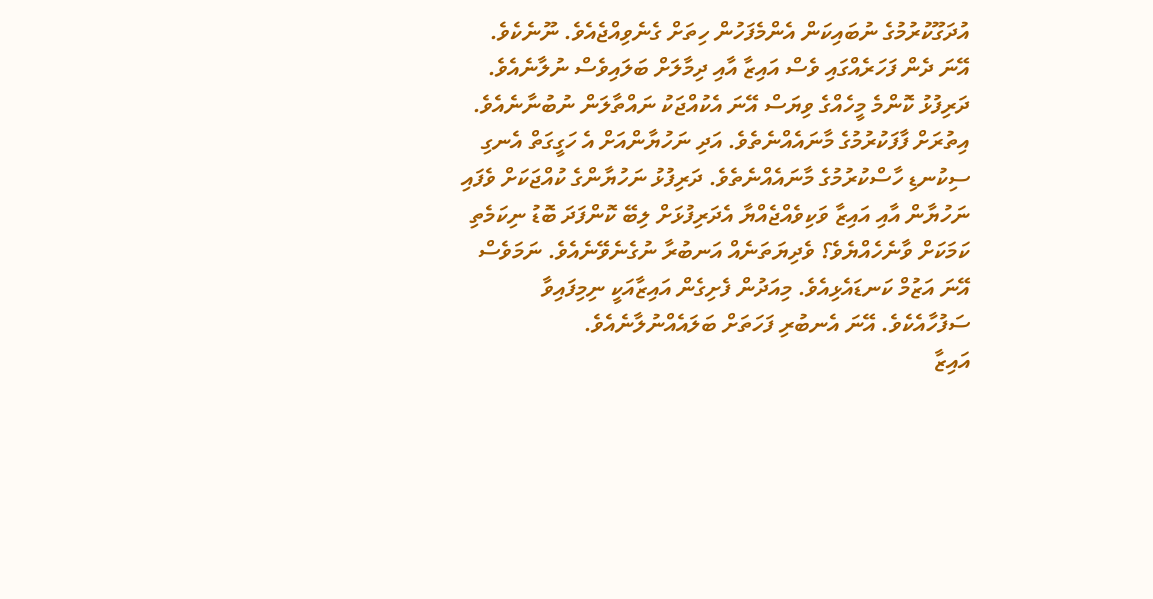އުދަގޫކުރުމުގެ ނުބައިކަން އެންމެފަހުން ހިތަށް ގެނެވިއްޖެއެވެ. ނޫނެކެވެ. އޭނަ ދެން ފަހަރެއްގައި ވެސް އައިޒާ އާއި ދިމާލަށް ބަލައިވެސް ނުލާނެއެވެ. ދަރިފުޅު ކޮންމެ މީހެއްގެ ވިޔަސް އޭނަ އެކުއްޖަކު ނައްތާލަން ނުބުނާނެއެވެ. އިތުރަށް ފާފަކުރުމުގެ މާނައެއްނެތެވެ. އަދި ނަހުޔާންއަށް އެ ހަގީގަތް އެނގި ސިކުނޑި ހާސްކުރުމުގެ މާނައެއްނެތެވެ. ދަރިފުޅު ނަހުޔާންގެ ކުއްޖަކަށް ވެފައި ނަހުޔާން އާއި އައިޒާ ވަކިވެއްޖެއްޔާ އެދަރިފުޅަށް ލިބޭ ކޮންފަދަ ބޮޑު ނިކަމެތި ކަމަކަށް ވާނެހެއްޔެވެ؟ ވެދިޔަތަނެއް އަނބުރާ ނުގެނެވޭނެއެވެ. ނަމަވެސް އޭނަ އަޒުމް ކަނޑައެޅިއެވެ. މިއަދުން ފެށިގެން އައިޒާއަކީ ނިމިފައިވާ ސަފުހާއެކެވެ. އޭނަ އެނބުރި ފަހަތަށް ބަލައެއްނުލާނެއެވެ.
އައިޒާ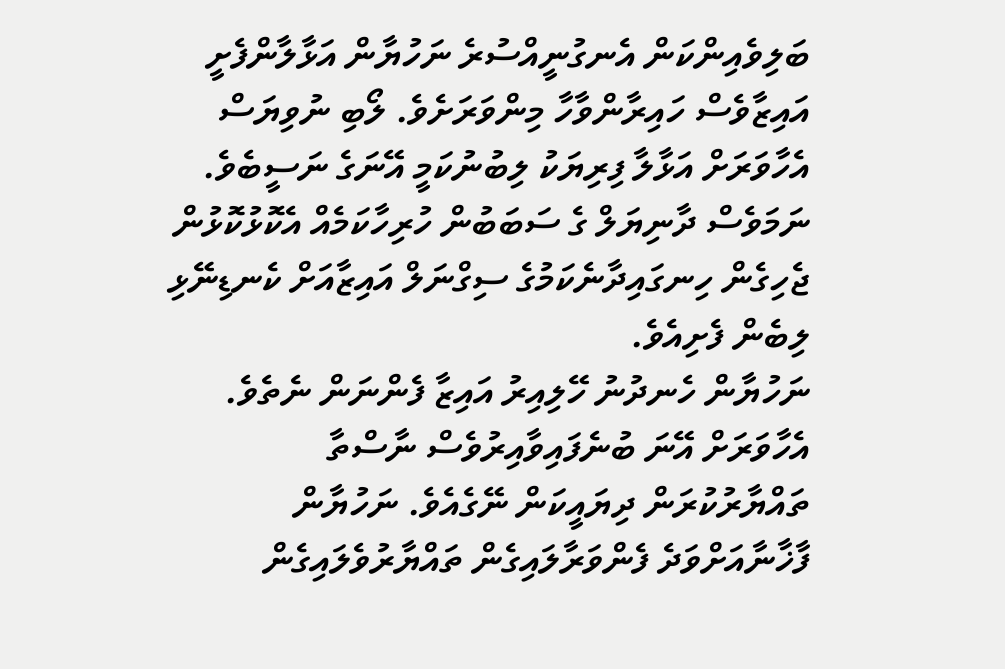ބަލިވެއިންކަން އެނގުނީއްސުރެ ނަހުޔާން އަޅާލާންފެށީ އައިޒާވެސް ހައިރާންވާހާ މިންވަރަށެވެ. ލޯބި ނުވިޔަސް އެހާވަރަށް އަޅާލާ ފިރިޔަކު ލިބުނުކަމީ އޭނަގެ ނަސީބެވެ. ނަމަވެސް ދާނިޔަލް ގެ ސަބަބުން ހުރިހާކަމެއް އެކޮޅުކޮޅުން ޖެހިގެން ހިނގައިދާނެކަމުގެ ސިގްނަލް އައިޒާއަށް ކެނޑިނޭޅި ލިބެން ފެށިއެވެ.
ނަހުޔާން ހެނދުނު ހޭލިއިރު އައިޒާ ފެންނަން ނެތެވެ. އެހާވަރަށް އޭނަ ބުނެފައިވާއިރުވެސް ނާސްތާ ތައްޔާރުކުރަން ދިޔައީކަން ނޭގެއެވެ. ނަހުޔާން ފާޚާނާއަށްވަދެ ފެންވަރާލައިގެން ތައްޔާރުވެލައިގެން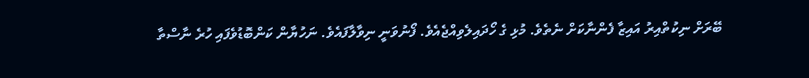ބޭރަށް ނިކުތްއިރު އައިޒާ ފެންނާކަށް ނެތެވެ. މުޅި ގެ ހޯދައިލެވިއްޖެއެވެ. ފޯނުވަނީ ނިވާލާފައެވެ. ނަހުޔާން ކަންބޮޑުވެފައި ހުރެ ނާސްތާ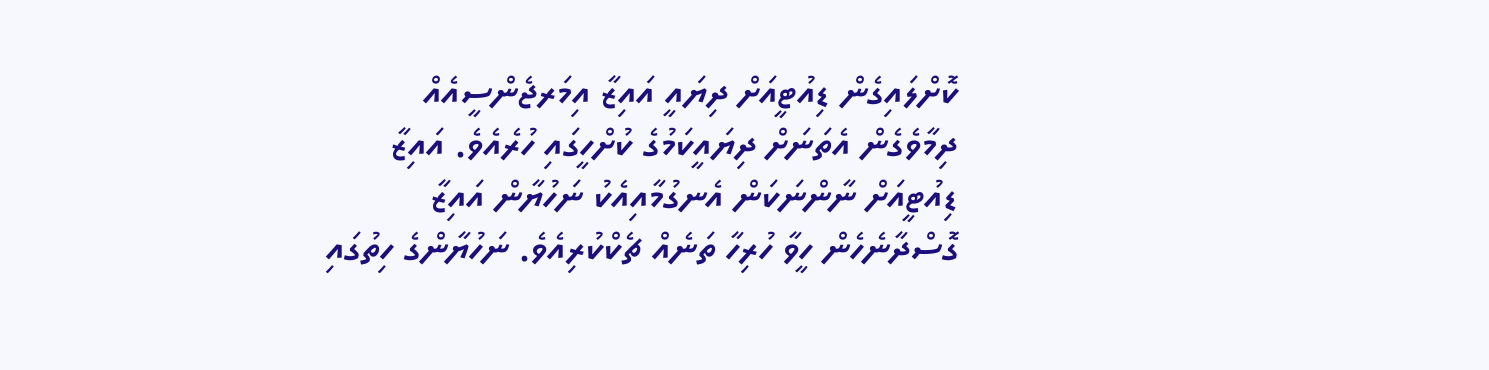ކޮށްލައިގެން ޑިއުޓީއަށް ދިޔައީ އައިޒާ އިމަރޖެންސީއެއް ދިމާވެގެން އެތަނަށް ދިޔައީކަމުގެ ކުށްހީގައި ހުރެއެވެ. އައިޒާ ޑިއުޓީއަށް ނާންނަކަން އެނގުމާއިއެކު ނަހުޔާން އައިޒާ ގޮސްދާނެހެން ހީވާ ހުރިހާ ތަނެއް ޗެކްކުރިއެވެ. ނަހުޔާންގެ ހިތުގައި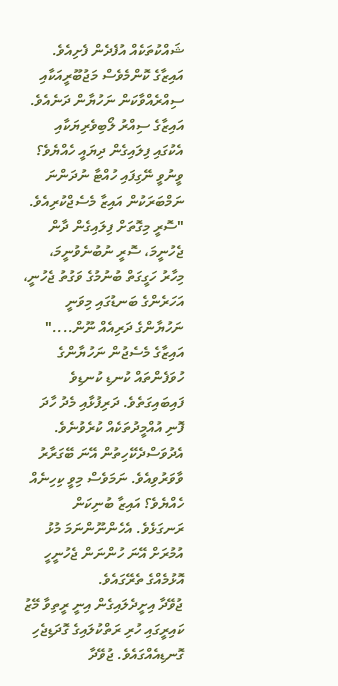ޝައްކުތަކެއް އުފެދެން ފެށިއެވެ. އައިޒާގެ ކޮންމެވެސް މަޖުބޫރީއަކާއި ސިއްރެއްވާކަން ނަހުޔާން ދަނެއެވެ. އައިޒާގެ ސިއްރު ލޯބިވެރިޔަކާއި އެކުގައި ފިލައިގެން ދިޔައީ ހެއްޔެވެ؟ ވީނުވީ ނޭގިފައި ހުއްޓާ ނުދަންނަ ނަމްބަރަކުން އައިޒާ މެސެޖްކުރިއެވެ.
"ސޮރީ މިގޮތަށް ފިލައިގެން ދާން ޖެހުނީމަ، ސޮރީ ނުބުނެވުނީމަ، މިހާރު ހަގީގަތް ބުނުމުގެ ވަގުތު ޖެހުނީ، އަހަރެންގެ ބަނޑުގައި މިވަނީ ނަހުޔާންގެ ދަރިއެއް ނޫން...." އައިޒާގެ މެސެޖުން ނަހުޔާންގެ ހުވަފެންތައް ކުނޑި ކުނޑިވެ ފައިބައިގަތެވެ. ދަރިފުޅާއި މެދު ހާދަ ފޮނި އުއްމީދުތަކެއް ކުރެވުނެވެ. އެދުވަސްދެކޭހިތުން އޭނަ ބޭގަރާރު ވާވަރުވިއެވެ. ނަމަވެސް މިވީ ކިހިނެއް ހެއްޔެވެ؟ އައިޒާ ބުނިކަން ރަނގަޅެވެ. އެހެންނޫންނަމަ މުޅު އުމުރަށް އޭނަ ހުންނަން ޖެހުނީހީ އޮޅުމެއްގެ ތެރޭގައެވެ.
ޖުވޭދާ އިށީދެލައިގެން އިނީ ރީތިވާ މޭޒު ކައިރީގައި ހުރި ރަތްކުލައިގެ ގޮދަޑިޖެހި ގޮނޑިއެއްގައެވެ. ޖުވޭދާ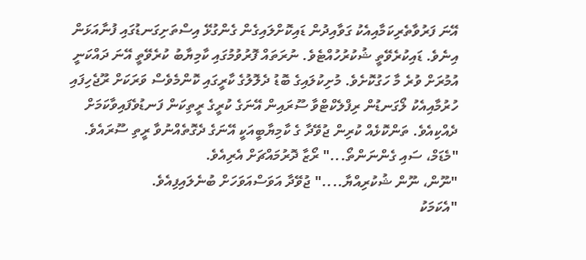އޭނަ ފަރުވާތެރިކަމާއިއެކު ގަވާއިދުން ޑައިކޮށްލައިގެން ގެންގުޅޭ އިސްތަށިގަނޑުގައި ފުނާއަޅަން އިނެވެ. ޑައިކުރެވޭތީ ޝުކުރުހުއްޓެވެ. ނުރަތައް ފޮރުވުމުގައި ކާމިޔާބު ކުރެވޭތީ އޭނަ ދައްކަނީ އުމުރަށް ވުރެ މާ ހަގުކޮށެވެ. މުށިކުލައިގެ ބޮޑު ދެލޮލުގެ ކާރީގައި ކޮންމެވެސް ވަރަކަށް ރޫޖެހިފައި ހުރުމާއިއެކު ލޯގަނޑުން ރިފްލެކްޓްވާ ސޫރައިން އޭނަގެ ކުރީގެ ރީތިކަން ފަނޑުވެފައިވާކަމަށް ދެއްކިއެވެ. ތަންކޮޅެއް ކުރިން ޖުވޭދާ ގެ ކާމިޔާބީއަކީ އޭނަގެ ދެގޮތެއްނުވާ ރީތި ސޫރައެވެ.
"މެޑަމް، ސައި ގެންނަންތޯ..." ރޯޒާ ދޮރުމައްޗަށް އެރިއެވެ.
"ނޫން، ނޫން ޝުކުރިއްޔާ...." ޖުވޭދާ އަވަސްއަވަހަށް ބުނެލައިފިއެވެ.
"އެކަމަކު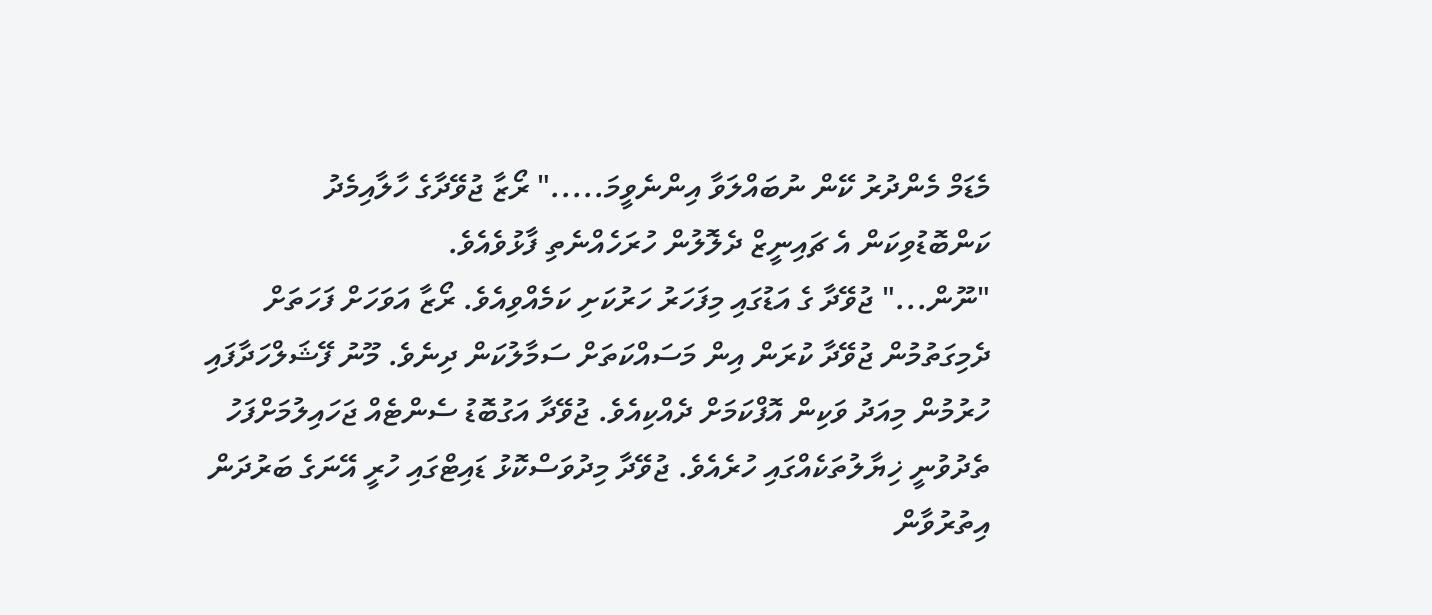މެޑަމް މެންދުރު ކޭން ނުބައްލަވާ އިންނެވީމަ....." ރޯޒާ ޖުވޭދާގެ ހާލާއިމެދު ކަންބޮޑުވިކަން އެ ޗައިނީޒް ދެލޮލުން ހުރަހެއްނެތި ފާޅުވެއެވެ.
"ނޫން..." ޖުވޭދާ ގެ އަޑުގައި މިފަހަރު ހަރުކަށި ކަމެއްވިއެވެ. ރޯޒާ އަވަހަށް ފަހަތަށް ދެމިގަތުމުން ޖުވޭދާ ކުރަން އިން މަސައްކަތަށް ސަމާލުކަން ދިނެވެ. މޫނު ފޭޝަލްހަދާފައި ހުރުމުން މިއަދު ވަކިން އޮފްކަމަށް ދެއްކިއެވެ. ޖުވޭދާ އަގުބޮޑު ސެންޓެއް ޖަހައިލުމަށްފަހު ތެދުވުނީ ޚިޔާލުތަކެއްގައި ހުރެއެވެ. ޖުވޭދާ މިދުވަސްކޮޅު ޑައިޓްގައި ހުރީ އޭނަގެ ބަރުދަން އިތުރުވާން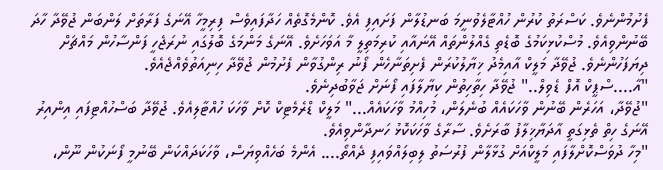ފެށުމުންނެވެ. ކަސްރަތު ކުރުން ހުއްޓާލެވުނީމަ ބަނޑުލާން ފަށައިފި އެވެ. ކޮންމެގޮތެއް ހަދާފައިވެސް ފިރިމީހާ އޭނަގެ ފަރާތަށް ލަންބަން ޖުވޭދާ ހާދަ ބޭނުންވިއެވެ. މުސްކުޅިކަމުގެ ބޮޑެތި ގެއްލުންތައް އޭނައާއި ކުރިމަތިލީ މާ އަވަހަށެވެ. އޭނަގެ މަންމަގެ ބޮލުގައި ނުރަޖެހީ ފަންސާހުން މައްޗަށް ދިޔަފަހުންނެވެ. ޖުވޭދާ މަލީކް އާއިމެދު ޚިޔާލުކުރަން ފެށިތަނާހެން ފޯނު ރިންގުވާން ފެށުމުން ޖުވޭދާ ހިނިއަތުވެއްޖެއެވެ.
"އާ....ސްޕީކް އޮފް ޑެވިލް.." ޖުވޭދާ ހިތާހިތުން ކިޔާލާފައި ފޯނަށް ޖަވާބުދިނެވެ.
"ޖުވޭދާ، އަހަރެން ބޭނުން ވާހަކައެއް ބުނެލަން، މުހިއްމު ވާހަކައެއް..." މަލީކް ޑްރެމެޓިކް ކޮށް ވާހަކަ ހުއްޓާލިއެވެ. ޖުވޭދާ ބަސްހުއްޓިފައި އިންއިރު އޭނަގެ ހިތް ތެޅިގަތީ އާދަޔާޚިލާފު ބާރަށެވެ. ސާރާގެ ވާހަކަކޮޅު ހަނދާންވިއެވެ.
"މިހާ ދުވަސްކޮށްލާފައި މަލީކްއަށް ގުޅާލާން ފުރުސަތު ލިބިލައްވައިފި ދެއްތޯ.... އެންމެ ބަހެއްވިޔަސް، ވާހަކަދައްކަން ބޭނުމީ ފޯނަކުން ނޫން،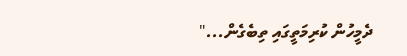ދެމީހުން ކުރިމަތީގައި ތިބެގެން..."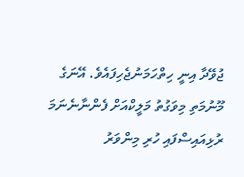ޖުވޭދާ އިނީ ހިތްހަމަނުޖެހިފައެވެ. އޭނަގެ މޫނުމަތި މިވަގުތު މަލީކްއަށް ފެންނާނެނަމަ ރުޅިއައިސްފައި ހުރި މިންވަރު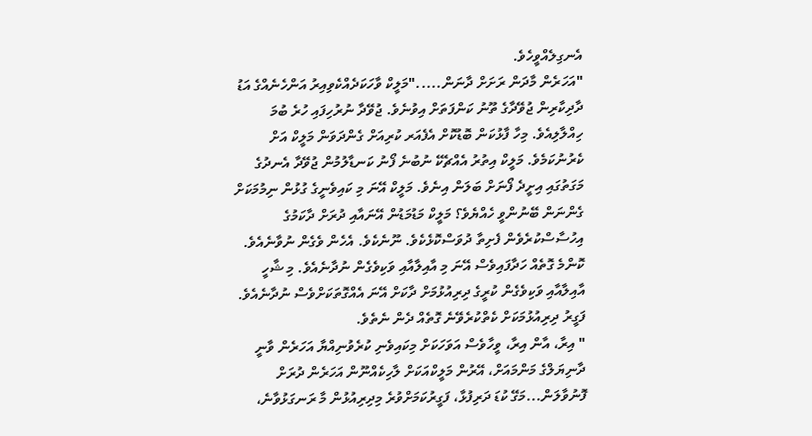އެނގިލެއްވީހެވެ.
"އަހަރެން މާދަން ރަށަށް ދާނަން....."މަލީކް ވާހަކަދެއްކެވިއިރު އަންހެނެއްގެ އަޑު ދާދިކާރިން ޖުވޭދާގެ ތޫނު ކަންފަތަށް އިވުނެވެ. ޖުވޭދާ ނުރުހިފައި ހުރެ ބުމަ ހިއްލާލިއެވެ. މިހާ ފާޅުކަން ބޮޑުކޮށް އެފެއަރ ކުރިއަށް ގެންދަވަން މަލީކް އަށް ކެރުނުކަމެވެ. މަލީކް އިތުރު އެއްޗެކޭ ނުބުނެ ފޯނު ކަނޑާލުމުން ޖުވޭދާ އެނދުގެ މަގަތުގައި އިށީދެ ފޯނަށް ބަލަން އިނެވެ. މަލީކް އޭނަ މި ކައިވެނީގެ ގުޅުން ނިމުމަކަށް ގެންނަން ބޭނުންވީ ހެއްޔެވެ؟ މަލީކް މަޑުމަޑުން އޭނައާއި ދުރަށް ދާކަމުގެ އިހުސާސްކުރެވެން ފެށިތާ ދުވަސްކޮޅެކެވެ. ނޫނެކެވެ. އެހެން ވެގެން ނުވާނެއެވެ. ކޮންމެ ގޮތެއް ހަދާފައިވެސް އޭނަ މި އާއިލާއާއި ވަކިވެގެން ނުދާނެއެވެ. މި ޝާހީ އާއިލާއާއި ވަކިވެގެން ކުރީގެ ދިރިއުޅުމަށް ދާކަށް އޭނަ އެއްގޮތަކަށްވެސް ނުދާނެއެވެ. ފަގީރު ދިރިއުޅުމަކަށް ކެތްކުރެވޭނެ ގޮތެއް ދެން ނެތެވެ.
" އިރާ، އާން އިރާ، ވީހާވެސް އަވަހަކަށް މިކައިވެނި ކުރެވުނިއްޔާ އަހަރެން ވާނީ ދާނިޔަލްގެ މަންމައަށް، އޭރުން މަލީކްއަކަށް ލާހިކެއްނޫން އަހަރެން ދުރަށް ފޮނުވާލަން...މަގޭ ކުޑަ ދަރިފުޅާ، ފަގީރުކަމަށްވުރެ މިދިރިއުޅުން މާ ރަނގަޅުވާނެ،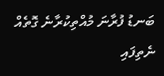ބަނޑު ފުރާނަ މުއްތިކުރާނެ ގޮތެއް ނެތިފައި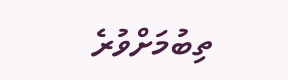ތިބުމަށްވުރެ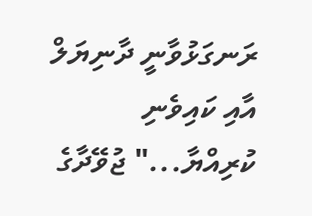ރަނގަޅުވާނީ ދާނިޔަލް އާއި ކައިވެނި ކުރިއްޔާ..." ޖުވޭދާގެ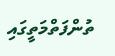ތުންފަތްމަތީގައި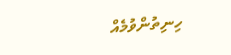ހިނިތުންވުމެއް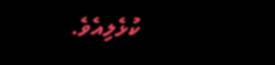ކުޅެލިއެވެ.